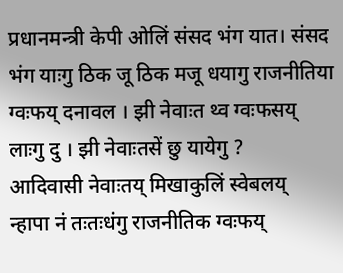प्रधानमन्त्री केपी ओलिं संसद भंग यात। संसद भंग याःगु ठिक जू ठिक मजू धयागु राजनीतिया ग्वःफय् दनावल । झी नेवाःत थ्व ग्वःफसय् लाःगु दु । झी नेवाःतसें छु यायेगु ?
आदिवासी नेवाःतय् मिखाकुलिं स्वेबलय्
न्हापा नं तःतःधंगु राजनीतिक ग्वःफय्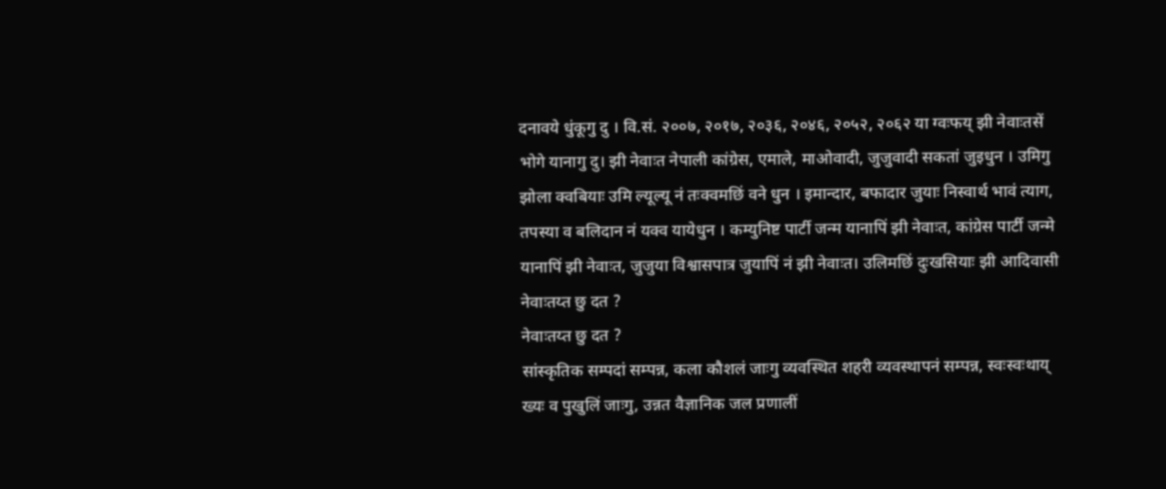दनावये धुंकूगु दु । वि.सं. २००७, २०१७, २०३६, २०४६, २०५२, २०६२ या ग्वःफय् झी नेवाःतसें भोगे यानागु दु। झी नेवाःत नेपाली कांग्रेस, एमाले, माओवादी, जुजुवादी सकतां जुइधुन । उमिगु झोला क्वबियाः उमि ल्यूल्यू नं तःक्वमछिं वने धुन । इमान्दार, बफादार जुयाः निस्वार्थ भावं त्याग, तपस्या व बलिदान नं यक्व यायेधुन । कम्युनिष्ट पार्टी जन्म यानापिं झी नेवाःत, कांग्रेस पार्टी जन्मे यानापिं झी नेवाःत, जुजुया विश्वासपात्र जुयापिं नं झी नेवाःत। उलिमछिं दुःखसियाः झी आदिवासी नेवाःतय्त छु दत ?
नेवाःतय्त छु दत ?
सांस्कृतिक सम्पदां सम्पन्न, कला कौशलं जाःगु व्यवस्थित शहरी व्यवस्थापनं सम्पन्न, स्वःस्वःथाय् ख्यः व पुखुलिं जाःगु, उन्नत वैज्ञानिक जल प्रणालीं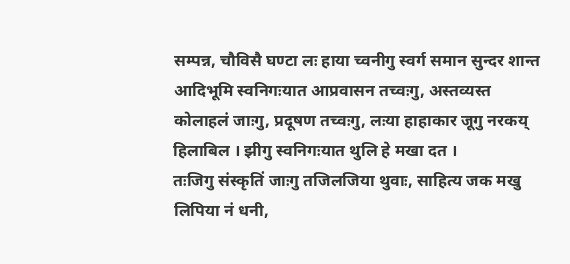सम्पन्न, चौविसै घण्टा लः हाया च्वनीगु स्वर्ग समान सुन्दर शान्त आदिभूमि स्वनिगःयात आप्रवासन तच्वःगु, अस्तव्यस्त कोलाहलं जाःगु, प्रदूषण तच्वःगु, लःया हाहाकार जूगु नरकय् हिलाबिल । झीगु स्वनिगःयात थुलि हे मखा दत ।
तःजिगु संस्कृतिं जाःगु तजिलजिया थुवाः, साहित्य जक मखु लिपिया नं धनी,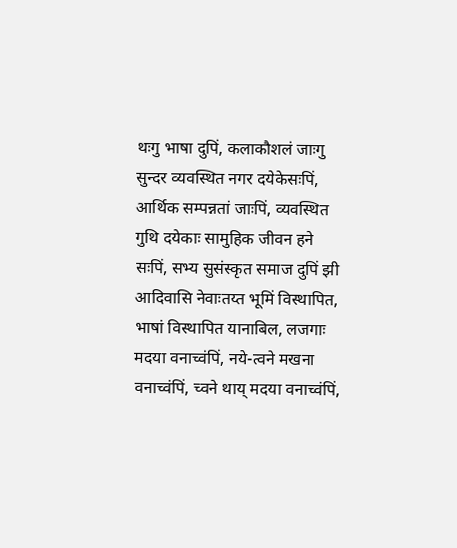थःगु भाषा दुपिं, कलाकौशलं जाःगु सुन्दर व्यवस्थित नगर दयेकेसःपिं, आर्थिक सम्पन्नतां जाःपिं, व्यवस्थित गुथि दयेकाः सामुहिक जीवन हने सःपिं, सभ्य सुसंस्कृत समाज दुपिं झी आदिवासि नेवाःतय्त भूमिं विस्थापित, भाषां विस्थापित यानाबिल, लजगाः मदया वनाच्वंपिं, नये-त्वने मखना वनाच्वंपिं, च्वने थाय् मदया वनाच्वंपिं,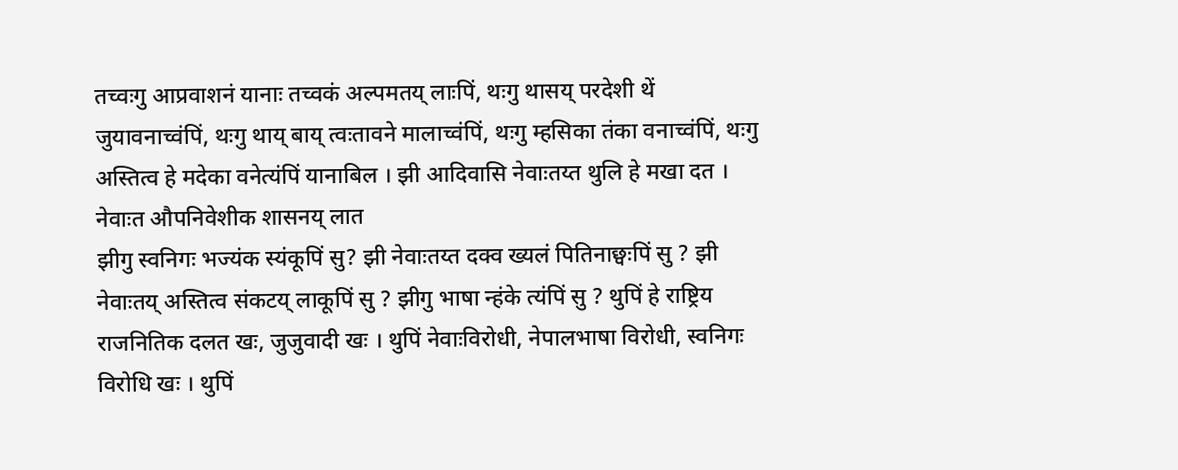तच्वःगु आप्रवाशनं यानाः तच्वकं अल्पमतय् लाःपिं, थःगु थासय् परदेशी थें जुयावनाच्वंपिं, थःगु थाय् बाय् त्वःतावने मालाच्वंपिं, थःगु म्हसिका तंका वनाच्वंपिं, थःगु अस्तित्व हे मदेका वनेत्यंपिं यानाबिल । झी आदिवासि नेवाःतय्त थुलि हे मखा दत ।
नेवाःत औपनिवेशीक शासनय् लात
झीगु स्वनिगः भज्यंक स्यंकूपिं सु? झी नेवाःतय्त दक्व ख्यलं पितिनाछ्वःपिं सु ? झी नेवाःतय् अस्तित्व संकटय् लाकूपिं सु ? झीगु भाषा न्हंके त्यंपिं सु ? थुपिं हे राष्ट्रिय राजनितिक दलत खः, जुजुवादी खः । थुपिं नेवाःविरोधी, नेपालभाषा विरोधी, स्वनिगः विरोधि खः । थुपिं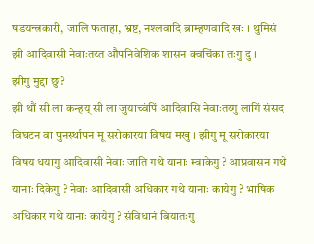षडयन्त्रकारी, जालि फताहा, भ्रष्ट, नश्लवादि ब्राम्हणवादि खः । थुमिसं झी आदिवासी नेवाःतय्त औपनिवेशिक शासन क्वचिंका तःगु दु ।
झीगु मुद्दा छु?
झी थौं सी ला कन्हय् सी ला जुयाच्वंपिं आदिवासि नेवाःतय्गु लागिं संसद विघटन वा पुनर्स्थापन मू सरोकारया विषय मखु । झीगु मू सरोकारया विषय धयागु आदिवासी नेवाः जाति गथे यानाः म्वाकेगु ? आप्रवासन गथे यानाः दिकेगु ? नेवाः आदिवासी अधिकार गथे यानाः कायेगु ? भाषिक अधिकार गथे यानाः कायेगु ? संविधानं बियातःगु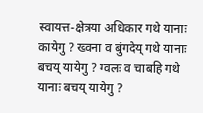स्वायत्त-क्षेत्रया अधिकार गथे यानाः कायेगु ? ख्वना व बुंगदेय् गथे यानाः बचय् यायेगु ? ग्वलः व चाबहि गथे यानाः बचय् यायेगु ?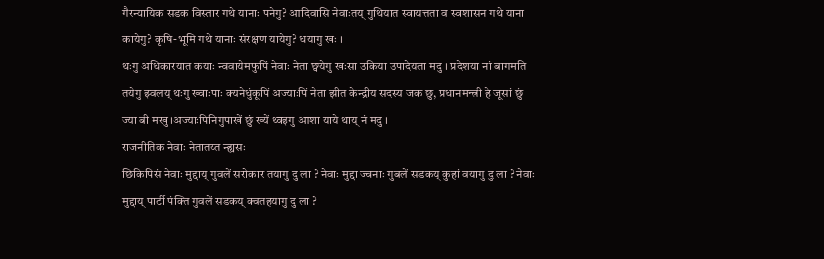गैरन्यायिक सडक विस्तार गथे यानाः पनेगु? आदिवासि नेवाःतय् गुथियात स्वायत्तता व स्वशासन गथे याना कायेगु? कृषि-भूमि गथे यानाः संरक्षण यायेगु? धयागु खः ।
थःगु अधिकारयात कयाः न्ववायेमफुपिं नेवाः नेता छ्वयेगु खःसा उकिया उपादेयता मदु । प्रदेशया नां बागमति तयेगु झ्वलय् थःगु ख्वाःपाः क्यनेधुंकूपिं अज्याःपिं नेता झीत केन्द्रीय सदस्य जक छु, प्रधानमन्त्री हे जूसां छुं ज्या बी मखु ।अज्याःपिनिगुपाखें छुं ख्यें थ्वइगु आशा याये थाय् नं मदु ।
राजनीतिक नेवाः नेतातय्त न्ह्यसः
छिकिपिसं नेवाः मुद्दाय् गुवलें सरोकार तयागु दु ला ? नेवाः मुद्दा ज्वनाः गुबलें सडकय् कुहां वयागु दु ला ? नेवाः मुद्दाय् पार्टी पंक्ति गुवलें सडकय् क्वतहयागु दु ला ?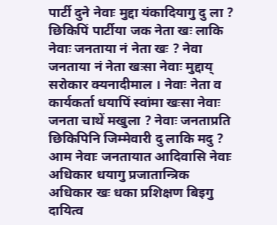पार्टी दुने नेवाः मुद्दा यंकादियागु दु ला ? छिकिपिं पार्टीया जक नेता खः लाकि नेवाः जनताया नं नेता खः ? नेवा जनताया नं नेता खःसा नेवाः मुद्दाय् सरोकार क्यनादीमाल । नेवाः नेता व कार्यकर्ता धयापिं स्वांमा खःसा नेवाः जनता चाथें मखुला ? नेवाः जनताप्रति छिकिपिनि जिम्मेवारी दु लाकि मदु ? आम नेवाः जनतायात आदिवासि नेवाः अधिकार धयागु प्रजातान्त्रिक अधिकार खः धका प्रशिक्षण बिइगु दायित्व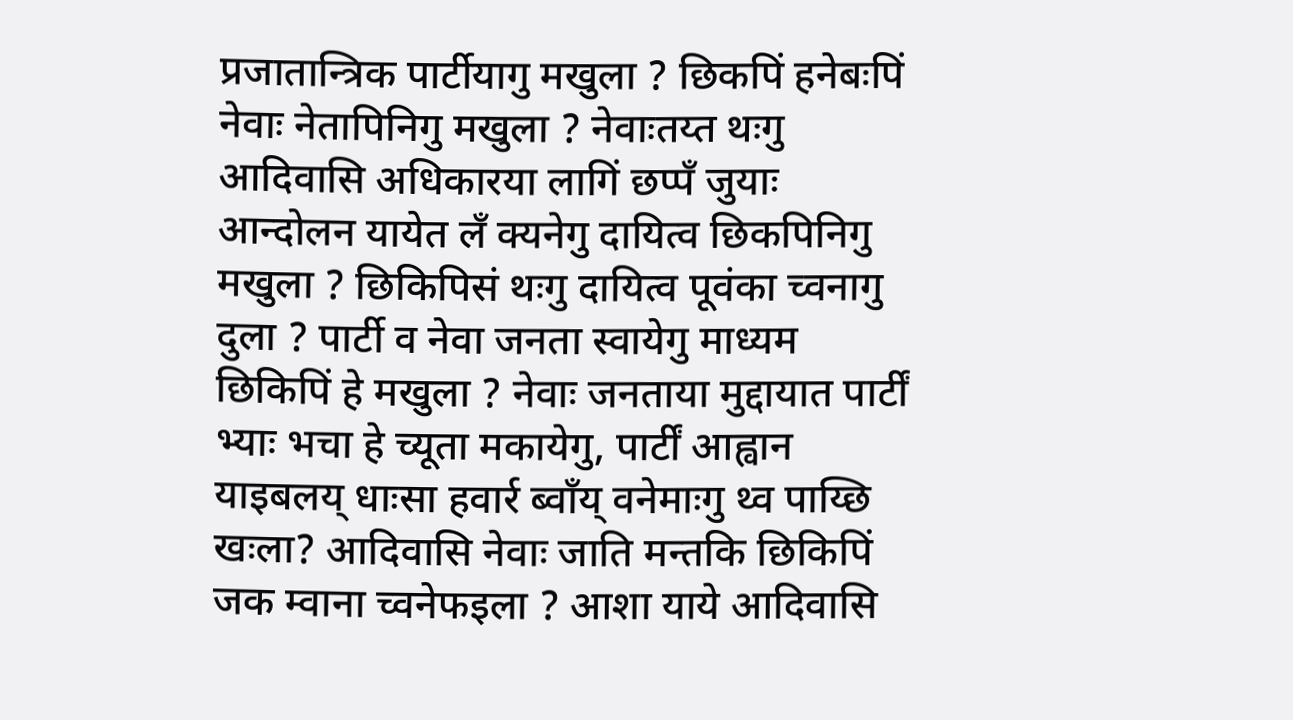प्रजातान्त्रिक पार्टीयागु मखुला ? छिकपिं हनेबःपिं नेवाः नेतापिनिगु मखुला ? नेवाःतय्त थःगु आदिवासि अधिकारया लागिं छप्पँ जुयाः आन्दोलन यायेत लँ क्यनेगु दायित्व छिकपिनिगु मखुला ? छिकिपिसं थःगु दायित्व पूवंका च्वनागु दुला ? पार्टी व नेवा जनता स्वायेगु माध्यम छिकिपिं हे मखुला ? नेवाः जनताया मुद्दायात पार्टीं भ्याः भचा हे च्यूता मकायेगु, पार्टीं आह्वान याइबलय् धाःसा हवार्र ब्वाँय् वनेमाःगु थ्व पाय्छि खःला? आदिवासि नेवाः जाति मन्तकि छिकिपिं जक म्वाना च्वनेफइला ? आशा याये आदिवासि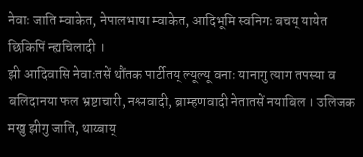नेवाः जाति म्वाकेत, नेपालभाषा म्वाकेत, आदिभूमि स्वनिगः बचय् यायेत छिकिपिं न्ह्यचिलादी ।
झी आदिवासि नेवाःतसें थौंतक पार्टीतय् ल्यूल्यू वनाः यानागु त्याग तपस्या व बलिदानया फल भ्रष्टाचारी, नश्लवादी, ब्राम्हणवादी नेतातसें नयाबिल । उलिजक मखु झीगु जाति, थाय्बाय्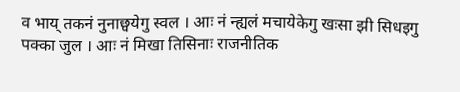व भाय् तकनं नुनाछ्वयेगु स्वल । आः नं न्ह्यलं मचायेकेगु खःसा झी सिधइगु पक्का जुल । आः नं मिखा तिसिनाः राजनीतिक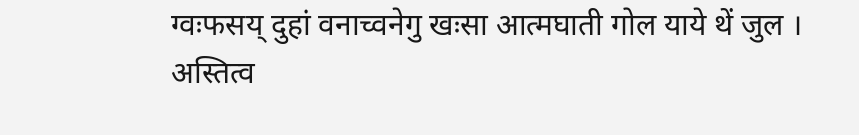ग्वःफसय् दुहां वनाच्वनेगु खःसा आत्मघाती गोल याये थें जुल । अस्तित्व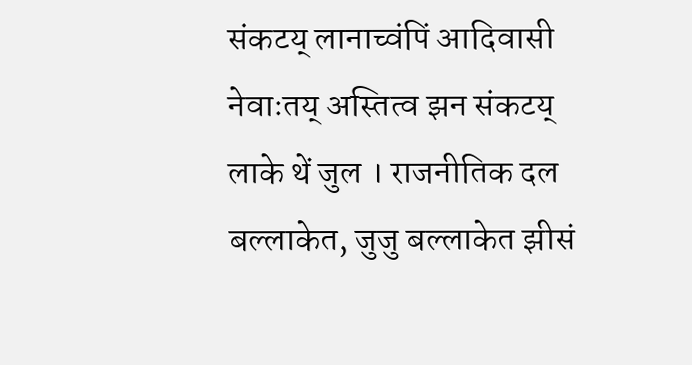संकटय् लानाच्वंपिं आदिवासी नेवाःतय् अस्तित्व झन संकटय् लाके थें जुल । राजनीतिक दल बल्लाकेत, जुजु बल्लाकेत झीसं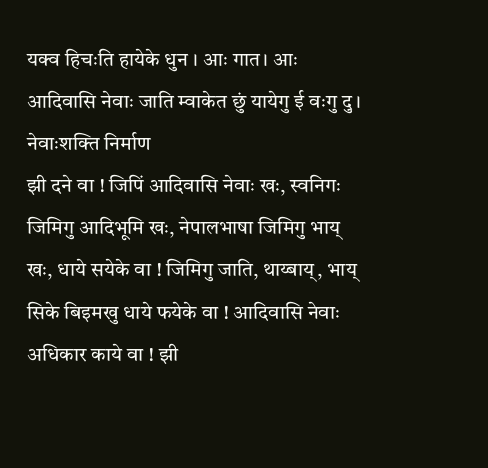यक्व हिचःति हायेके धुन । आः गात। आः आदिवासि नेवाः जाति म्वाकेत छुं यायेगु ई वःगु दु ।
नेवाःशक्ति निर्माण
झी दने वा ! जिपिं आदिवासि नेवाः खः, स्वनिगः जिमिगु आदिभूमि खः, नेपालभाषा जिमिगु भाय् खः, धाये सयेके वा ! जिमिगु जाति, थाय्बाय्, भाय् सिके बिइमखु धाये फयेके वा ! आदिवासि नेवाः अधिकार काये वा ! झी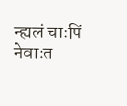न्ह्यलं चाःपिं नेवाःत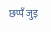छप्पँ जुइ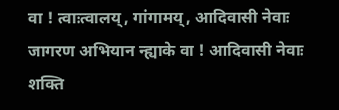वा ! त्वाःत्वालय्, गांगामय्, आदिवासी नेवाः जागरण अभियान न्ह्याके वा ! आदिवासी नेवाः शक्ति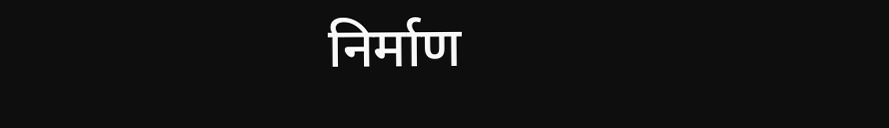निर्माण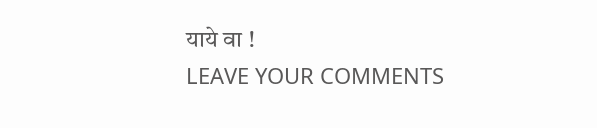याये वा !
LEAVE YOUR COMMENTS